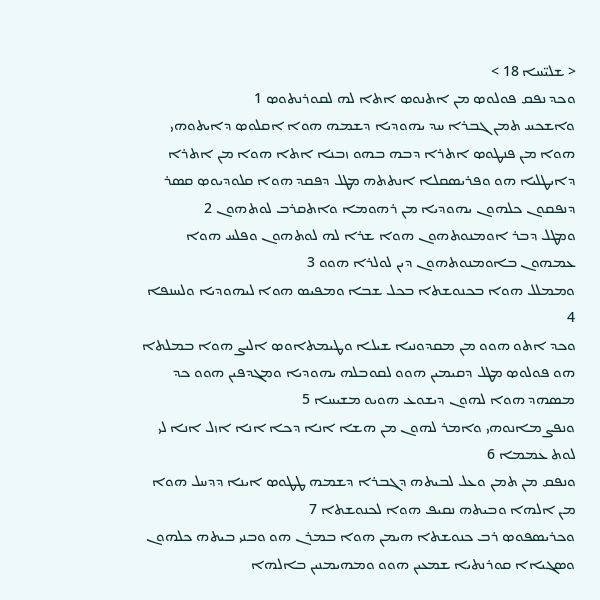< ܫܠܝ̈ܚܐ 18 >
ܘܟܕ ܢܦܩ ܦܘܠܘܤ ܡܢ ܐܬܢܘܤ ܐܬܐ ܠܗ ܠܩܘܪܢܬܘܤ 1
ܘܐܫܟܚ ܬܡܢ ܓܒܪܐ ܚܕ ܝܗܘܕܝܐ ܕܫܡܗ ܗܘܐ ܐܩܠܘܤ ܕܐܝܬܘܗܝ ܗܘܐ ܡܢ ܦܢܛܘܤ ܐܬܪܐ ܕܒܗ ܒܗܘ ܙܒܢܐ ܐܬܐ ܗܘܐ ܡܢ ܐܬܪܐ ܕܐܝܛܠܝܐ ܗܘ ܘܦܪܝܤܩܠܐ ܐܢܬܬܗ ܡܛܠ ܕܦܩܕ ܗܘܐ ܩܠܘܕܝܘܤ ܩܤܪ ܕܢܦܩܘܢ ܟܠܗܘܢ ܝܗܘܕܝܐ ܡܢ ܪܗܘܡܐ ܘܐܬܩܪܒ ܠܘܬܗܘܢ 2
ܘܡܛܠ ܕܒܪ ܐܘܡܢܘܬܗܘܢ ܗܘܐ ܫܪܐ ܠܗ ܠܘܬܗܘܢ ܘܦܠܚ ܗܘܐ ܥܡܗܘܢ ܒܐܘܡܢܘܬܗܘܢ ܕܝܢ ܠܘܠܪܐ ܗܘܘ 3
ܘܡܡܠܠ ܗܘܐ ܒܟܢܘܫܬܐ ܒܟܠ ܫܒܐ ܘܡܦܝܤ ܗܘܐ ܠܝܗܘܕܝܐ ܘܠܚܢܦܐ 4
ܘܟܕ ܐܬܘ ܗܘܘ ܡܢ ܡܩܕܘܢܝܐ ܫܝܠܐ ܘܛܝܡܬܐܘܤ ܐܠܝܨ ܗܘܐ ܒܡܠܬܐ ܗܘ ܦܘܠܘܤ ܡܛܠ ܕܩܝܡܝܢ ܗܘܘ ܠܩܘܒܠܗ ܝܗܘܕܝܐ ܘܡܓܕܦܝܢ ܗܘܘ ܟܕ ܡܤܗܕ ܗܘܐ ܠܗܘܢ ܕܝܫܘܥ ܗܘܝܘ ܡܫܝܚܐ 5
ܘܢܦܨ ܡܐܢܘܗܝ ܘܐܡܪ ܠܗܘܢ ܡܢ ܗܫܐ ܐܢܐ ܕܟܐ ܐܢܐ ܐܙܠ ܐܢܐ ܠܝ ܠܘܬ ܥܡܡܐ 6
ܘܢܦܩ ܡܢ ܬܡܢ ܘܥܠ ܠܒܝܬܗ ܕܓܒܪܐ ܕܫܡܗ ܛܛܘܤ ܐܝܢܐ ܕܕܚܠ ܗܘܐ ܡܢ ܐܠܗܐ ܘܒܝܬܗ ܢܩܝܦ ܗܘܐ ܠܟܢܘܫܬܐ 7
ܘܟܪܝܤܦܘܤ ܪܒ ܟܢܘܫܬܐ ܗܝܡܢ ܗܘܐ ܒܡܪܢ ܗܘ ܘܒܢܝ ܒܝܬܗ ܟܠܗܘܢ ܘܤܓܝܐܐ ܩܘܪܢܬܝܐ ܫܡܥܝܢ ܗܘܘ ܘܡܗܝܡܢܝܢ ܒܐܠܗܐ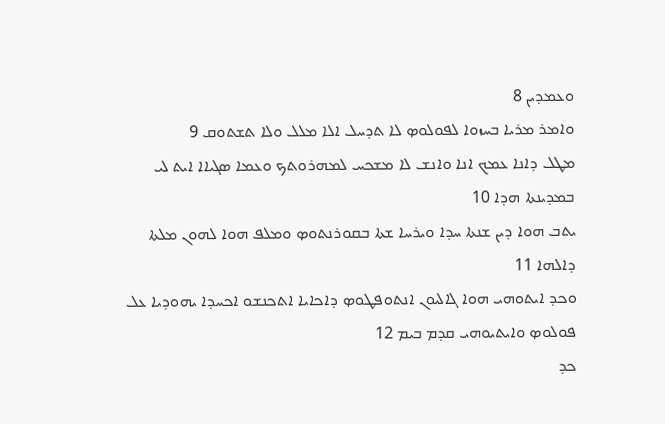ܘܥܡܕܝܢ 8
ܘܐܡܪ ܡܪܝܐ ܒܚܙܘܐ ܠܦܘܠܘܤ ܠܐ ܬܕܚܠ ܐܠܐ ܡܠܠ ܘܠܐ ܬܫܬܘܩ 9
ܡܛܠ ܕܐܢܐ ܥܡܟ ܐܢܐ ܘܐܢܫ ܠܐ ܡܫܟܚ ܠܡܗܪܘܬܟ ܘܥܡܐ ܤܓܝܐܐ ܐܝܬ ܠܝ ܒܡܕܝܢܬܐ ܗܕܐ 10
ܝܬܒ ܗܘܐ ܕܝܢ ܫܢܬܐ ܚܕܐ ܘܝܪܚܐ ܫܬܐ ܒܩܘܪܢܬܘܤ ܘܡܠܦ ܗܘܐ ܠܗܘܢ ܡܠܬܐ ܕܐܠܗܐ 11
ܘܟܕ ܐܝܬܘܗܝ ܗܘܐ ܓܐܠܝܘܢ ܐܢܬܘܦܛܘܤ ܕܐܟܐܝܐ ܐܬܟܢܫܘ ܐܟܚܕܐ ܝܗܘܕܝܐ ܥܠ ܦܘܠܘܤ ܘܐܝܬܝܘܗܝ ܩܕܡ ܒܝܡ 12
ܟܕ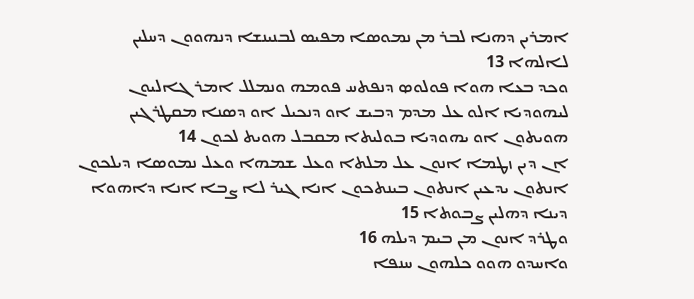ܐܡܪܝܢ ܕܗܢܐ ܠܒܪ ܡܢ ܢܡܘܤܐ ܡܦܝܤ ܠܒܢܝܢܫܐ ܕܢܗܘܘܢ ܕܚܠܝܢ ܠܐܠܗܐ 13
ܘܟܕ ܒܥܐ ܗܘܐ ܦܘܠܘܤ ܕܢܦܬܚ ܦܘܡܗ ܘܢܡܠܠ ܐܡܪ ܓܐܠܝܘܢ ܠܝܗܘܕܝܐ ܐܠܘ ܥܠ ܡܕܡ ܕܒܝܫ ܐܘ ܕܢܟܝܠ ܐܘ ܕܤܢܐ ܡܩܛܪܓܝܢ ܗܘܝܬܘܢ ܐܘ ܝܗܘܕܝܐ ܒܘܠܝܬܐ ܡܩܒܠ ܗܘܝܬ ܠܟܘܢ 14
ܐܢ ܕܝܢ ܙܛܡܐ ܐܢܘܢ ܥܠ ܡܠܬܐ ܘܥܠ ܫܡܗܐ ܘܥܠ ܢܡܘܤܐ ܕܝܠܟܘܢ ܐܢܬܘܢ ܝܕܥܝܢ ܐܢܬܘܢ ܒܝܢܬܟܘܢ ܐܢܐ ܓܝܪ ܠܐ ܨܒܐ ܐܢܐ ܕܐܗܘܐ ܕܝܢܐ ܕܗܠܝܢ ܨܒܘܬܐ 15
ܘܛܪܕ ܐܢܘܢ ܡܢ ܒܝܡ ܕܝܠܗ 16
ܘܐܚܕܘ ܗܘܘ ܟܠܗܘܢ ܚܢܦܐ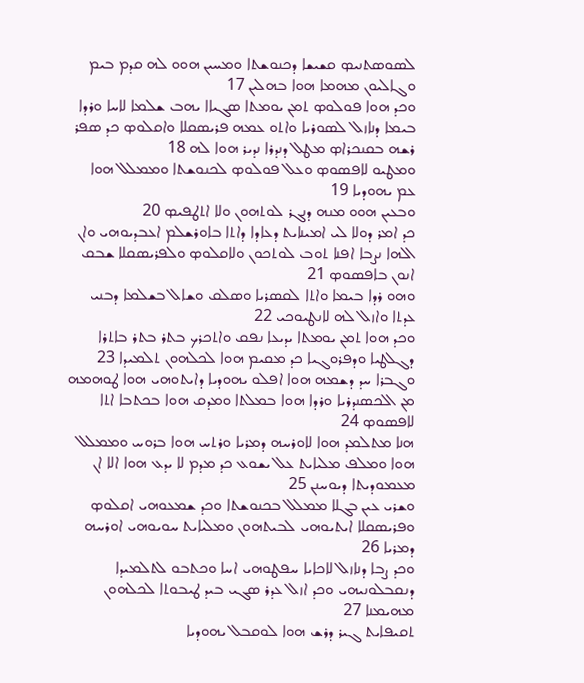ܠܤܘܤܬܢܝܤ ܩܫܝܫܐ ܕܟܢܘܫܬܐ ܘܡܚܝܢ ܗܘܘ ܠܗ ܩܕܡ ܒܝܡ ܘܓܐܠܝܘܢ ܡܗܡܐ ܗܘܐ ܒܗܠܝܢ 17
ܘܟܕ ܗܘܐ ܦܘܠܘܤ ܬܡܢ ܝܘܡܬܐ ܤܓܝܐܐ ܝܗܒ ܫܠܡܐ ܠܐܚܐ ܘܪܕܐ ܒܝܡܐ ܕܢܐܙܠ ܠܤܘܪܝܐ ܘܐܬܘ ܥܡܗ ܦܪܝܤܩܠܐ ܘܐܩܠܘܤ ܟܕ ܤܦܪ ܪܫܗ ܒܩܢܟܪܐܤ ܡܛܠ ܕܢܕܪܐ ܢܕܝܪ ܗܘܐ ܠܗ 18
ܘܡܛܝܘ ܠܐܦܤܘܤ ܘܥܠ ܦܘܠܘܤ ܠܟܢܘܫܬܐ ܘܡܡܠܠ ܗܘܐ ܥܡ ܝܗܘܕܝܐ 19
ܘܒܥܝܢ ܗܘܘ ܡܢܗ ܕܢܓܪ ܠܘܬܗܘܢ ܘܠܐ ܐܬܛܦܝܤ 20
ܟܕ ܐܡܪ ܕܘܠܐ ܠܝ ܐܡܝܢܐܝܬ ܕܥܐܕܐ ܕܐܬܐ ܒܐܘܪܫܠܡ ܐܥܒܕܝܘܗܝ ܘܐܢ ܐܠܗܐ ܢܨܒܐ ܐܦܢܐ ܬܘܒ ܠܘܬܟܘܢ ܘܠܐܩܠܘܤ ܘܠܦܪܝܤܩܠܐ ܫܒܩ ܐܢܘܢ ܒܐܦܤܘܤ 21
ܘܗܘ ܪܕܐ ܒܝܡܐ ܘܐܬܐ ܠܩܤܪܝܐ ܘܤܠܩ ܘܫܐܠ ܒܫܠܡܐ ܕܒܢܝ ܥܕܬܐ ܘܐܙܠ ܠܗ ܠܐܢܛܝܘܟܝ 22
ܘܟܕ ܗܘܐ ܬܡܢ ܝܘܡܬܐ ܝܕܝܥܐ ܢܦܩ ܘܐܬܟܪܟ ܒܬܪ ܒܬܪ ܒܐܬܪܐ ܕܓܠܛܝܐ ܘܕܦܪܘܓܝܐ ܟܕ ܡܩܝܡ ܗܘܐ ܠܟܠܗܘܢ ܬܠܡܝܕܐ 23
ܘܓܒܪܐ ܚܕ ܕܫܡܗ ܗܘܐ ܐܦܠܘ ܝܗܘܕܝܐ ܕܐܝܬܘܗܝ ܗܘܐ ܛܘܗܡܗ ܡܢ ܐܠܟܤܢܕܪܝܐ ܘܪܕܐ ܗܘܐ ܒܡܠܬܐ ܘܡܕܩ ܗܘܐ ܒܟܬܒܐ ܐܬܐ ܠܐܦܤܘܤ 24
ܗܢܐ ܡܬܠܡܕ ܗܘܐ ܠܐܘܪܚܗ ܕܡܪܝܐ ܘܪܬܚ ܗܘܐ ܒܪܘܚ ܘܡܡܠܠ ܗܘܐ ܘܡܠܦ ܡܠܝܐܝܬ ܥܠ ܝܫܘܥ ܟܕ ܡܕܡ ܠܐ ܝܕܥ ܗܘܐ ܐܠܐ ܐܢ ܡܥܡܘܕܝܬܐ ܕܝܘܚܢܢ 25
ܘܫܪܝ ܥܝܢ ܒܓܠܐ ܡܡܠܠ ܒܟܢܘܫܬܐ ܘܟܕ ܫܡܥܘܗܝ ܐܩܠܘܤ ܘܦܪܝܤܩܠܐ ܐܝܬܝܘܗܝ ܠܒܝܬܗܘܢ ܘܡܠܝܐܝܬ ܚܘܝܘܗܝ ܐܘܪܚܗ ܕܡܪܝܐ 26
ܘܟܕ ܨܒܐ ܕܢܐܙܠ ܠܐܟܐܝܐ ܚܦܛܘܗܝ ܐܚܐ ܘܟܬܒܘ ܠܬܠܡܝܕܐ ܕܢܩܒܠܘܢܝܗܝ ܘܟܕ ܐܙܠ ܥܕܪ ܤܓܝ ܒܝܕ ܛܝܒܘܬܐ ܠܟܠܗܘܢ ܡܗܝܡܢܐ 27
ܬܩܝܦܐܝܬ ܓܝܪ ܕܪܫ ܗܘܐ ܠܘܩܒܠ ܝܗܘܕܝܐ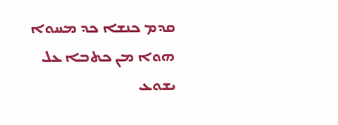ܩܕܡ ܟܢܫܐ ܟܕ ܡܚܘܐ ܗܘܐ ܡܢ ܟܬܒܐ ܥܠ ܝܫܘܥ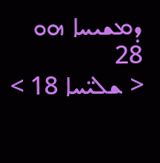ܕܡܫܝܚܐ ܗܘ 28
< ܫܠܝ̈ܚܐ 18 >